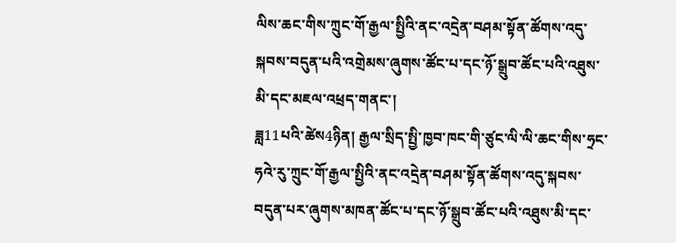ལིས་ཆང་གིས་ཀྲུང་གོ་རྒྱལ་སྤྱིའི་ནང་འདྲེན་བཤམ་སྟོན་ཚོགས་འདུ་སྐབས་བདུན་པའི་འགྲེམས་ཞུགས་ཚོང་པ་དང་ཉོ་སྒྲུབ་ཚོང་པའི་འཐུས་མི་དང་མཇལ་འཕྲད་གནང་།
ཟླ11པའི་ཚེས4ཉིན། རྒྱལ་སྲིད་སྤྱི་ཁྱབ་ཁང་གི་ཙུང་ལི་ལི་ཆང་གིས་ཧྲང་ཧའེ་རུ་ཀྲུང་གོ་རྒྱལ་སྤྱིའི་ནང་འདྲེན་བཤམ་སྟོན་ཚོགས་འདུ་སྐབས་བདུན་པར་ཞུགས་མཁན་ཚོང་པ་དང་ཉོ་སྒྲུབ་ཚོང་པའི་འཐུས་མི་དང་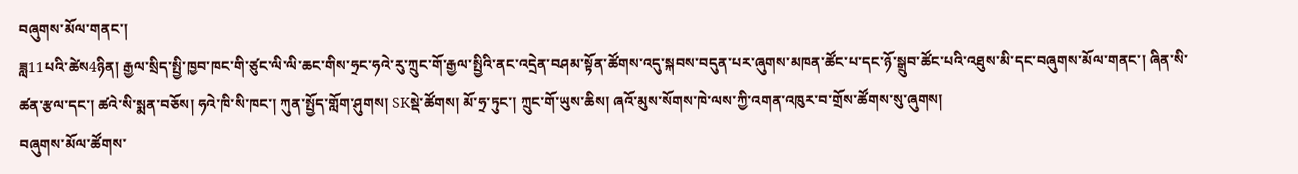བཞུགས་མོལ་གནང་།
ཟླ11པའི་ཚེས4ཉིན། རྒྱལ་སྲིད་སྤྱི་ཁྱབ་ཁང་གི་ཙུང་ལི་ལི་ཆང་གིས་ཧྲང་ཧའེ་རུ་ཀྲུང་གོ་རྒྱལ་སྤྱིའི་ནང་འདྲེན་བཤམ་སྟོན་ཚོགས་འདུ་སྐབས་བདུན་པར་ཞུགས་མཁན་ཚོང་པ་དང་ཉོ་སྒྲུབ་ཚོང་པའི་འཐུས་མི་དང་བཞུགས་མོལ་གནང་། ཞིན་སི་ཚན་རྩལ་དང་། ཚའེ་སི་སྨན་བཅོས། ཧའེ་ཁི་སི་ཁང་། ཀུན་སྤྱོད་གློག་ཤུགས། SKསྡེ་ཚོགས། མོ་ཧྲ་ཏུང་། ཀྲུང་གོ་ཡུས་ཆིས། ཞའོ་མུས་སོགས་ཁེ་ལས་ཀྱི་འགན་འཁུར་བ་གྲོས་ཚོགས་སུ་ཞུགས།
བཞུགས་མོལ་ཚོགས་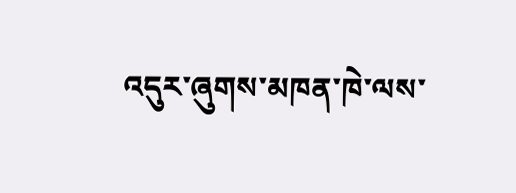འདུར་ཞུགས་མཁན་ཁེ་ལས་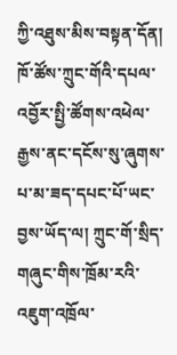ཀྱི་འཐུས་མིས་བསྟན་དོན། ཁོ་ཚོས་ཀྲུང་གོའི་དཔལ་འབྱོར་སྤྱི་ཚོགས་འཕེལ་རྒྱས་ནང་དངོས་སུ་ཞུགས་པ་མ་ཟད་དཔང་པོ་ཡང་བྱས་ཡོད་ལ། ཀྲུང་གོ་སྲིད་གཞུང་གིས་ཁྲོམ་རའི་འཇུག་འཁྲོལ་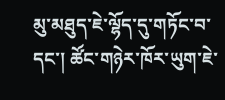མུ་མཐུད་ཇེ་ལྷོད་དུ་གཏོང་བ་དང་། ཚོང་གཉེར་ཁོར་ཡུག་ཇེ་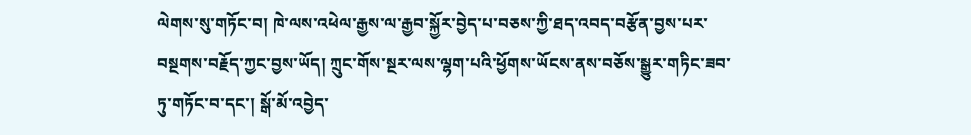ལེགས་སུ་གཏོང་བ། ཁེ་ལས་འཕེལ་རྒྱས་ལ་རྒྱབ་སྐྱོར་བྱེད་པ་བཅས་ཀྱི་ཐད་འབད་བརྩོན་བྱས་པར་བསྔགས་བརྗོད་ཀྱང་བྱས་ཡོད། ཀྲུང་གོས་སྔར་ལས་ལྷག་པའི་ཕྱོགས་ཡོངས་ནས་བཅོས་སྒྱུར་གཏིང་ཟབ་ཏུ་གཏོང་བ་དང་། སྒོ་མོ་འབྱེད་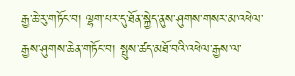རྒྱ་ཆེ་རུ་གཏོང་བ། ལྷག་པར་དུ་ཐོན་སྐྱེད་ནུས་ཤུགས་གསར་མ་འཕེལ་རྒྱས་ཤུགས་ཆེན་གཏོང་བ། སྤུས་ཚད་མཐོ་བའི་འཕེལ་རྒྱས་ལ་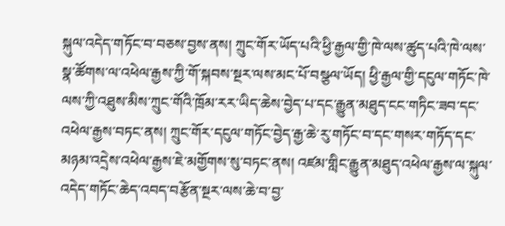སྐུལ་འདེད་གཏོང་བ་བཅས་བྱས་ནས། ཀྲུང་གོར་ཡོད་པའི་ཕྱི་རྒྱལ་གྱི་ཁེ་ལས་ཚུད་པའི་ཁེ་ལས་སྣ་ཚོགས་ལ་འཕེལ་རྒྱས་ཀྱི་གོ་སྐབས་སྔར་ལས་མང་པོ་བསྩལ་ཡོད། ཕྱི་རྒྱལ་གྱི་དངུལ་གཏོང་ཁེ་ལས་ཀྱི་འཐུས་མིས་ཀྲུང་གོའི་ཁྲོམ་རར་ཡིད་ཆེས་བྱེད་པ་དང་རྒྱུན་མཐུད་ངང་གཏིང་ཟབ་དང་འཕེལ་རྒྱས་བཏང་ནས། ཀྲུང་གོར་དངུལ་གཏོང་བྱེད་རྒྱ་ཆེ་རུ་གཏོང་བ་དང་གསར་གཏོད་དང་མཉམ་འདྲེས་འཕེལ་རྒྱས་ཇེ་མགྱོགས་སུ་བཏང་ནས། འཛམ་གླིང་རྒྱུན་མཐུད་འཕེལ་རྒྱས་ལ་སྐུལ་འདེད་གཏོང་ཆེད་འབད་བརྩོན་སྔར་ལས་ཆེ་བ་བྱ་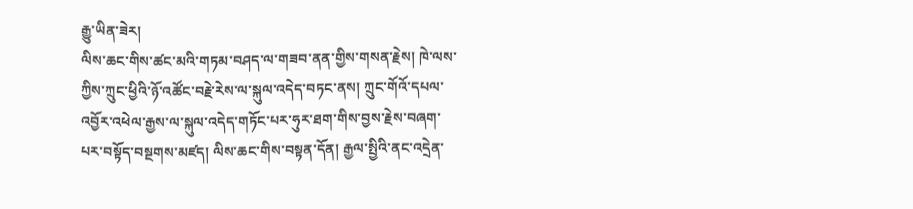རྒྱུ་ཡིན་ཟེར།
ལིས་ཆང་གིས་ཚང་མའི་གཏམ་བཤད་ལ་གཟབ་ནན་གྱིས་གསན་རྗེས། ཁེ་ལས་ཀྱིས་ཀྲུང་ཕྱིའི་ཉོ་འཚོང་བརྗེ་རེས་ལ་སྐུལ་འདེད་བཏང་ནས། ཀྲུང་གོའོ་དཔལ་འབྱོར་འཕེལ་རྒྱས་ལ་སྐུལ་འདེད་གཏོང་པར་ཧུར་ཐག་གིས་བྱས་རྗེས་བཞག་པར་བསྟོད་བསྔགས་མཛད། ལིས་ཆང་གིས་བསྟན་དོན། རྒྱལ་སྤྱིའི་ནང་འདྲེན་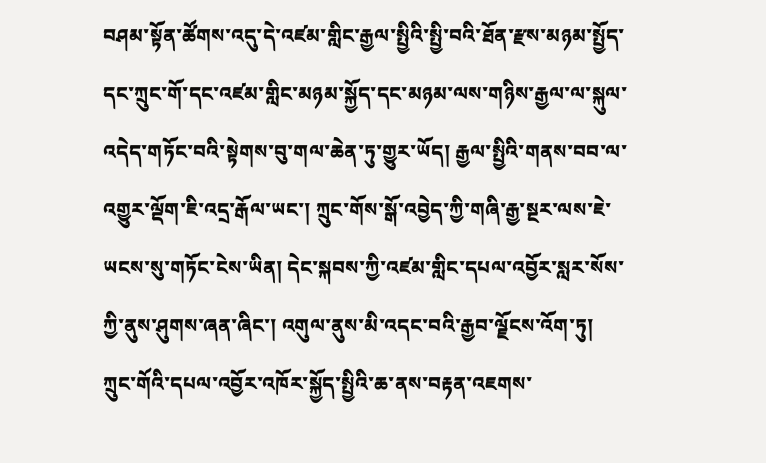བཤམ་སྟོན་ཚོགས་འདུ་དེ་འཛམ་གླིང་རྒྱལ་སྤྱིའི་སྤྱི་བའི་ཐོན་རྫས་མཉམ་སྤྱོད་དང་ཀྲུང་གོ་དང་འཛམ་གླིང་མཉམ་སྐྱོད་དང་མཉམ་ལས་གཉིས་རྒྱལ་ལ་སྐུལ་འདེད་གཏོང་བའི་སྟེགས་བུ་གལ་ཆེན་ཏུ་གྱུར་ཡོད། རྒྱལ་སྤྱིའི་གནས་བབ་ལ་འགྱུར་ལྡོག་ཇི་འདྲ་རྒོལ་ཡང་། ཀྲུང་གོས་སྒོ་འབྱེད་ཀྱི་གཞི་རྒྱ་སྔར་ལས་ཇེ་ཡངས་སུ་གཏོང་ངེས་ཡིན། དེང་སྐབས་ཀྱི་འཛམ་གླིང་དཔལ་འབྱོར་སླར་སོས་ཀྱི་ནུས་ཤུགས་ཞན་ཞིང་། འགུལ་ནུས་མི་འདང་བའི་རྒྱབ་ལྗོངས་འོག་ཏུ། ཀྲུང་གོའི་དཔལ་འབྱོར་འཁོར་སྐྱོད་སྤྱིའི་ཆ་ནས་བརྟན་འཇགས་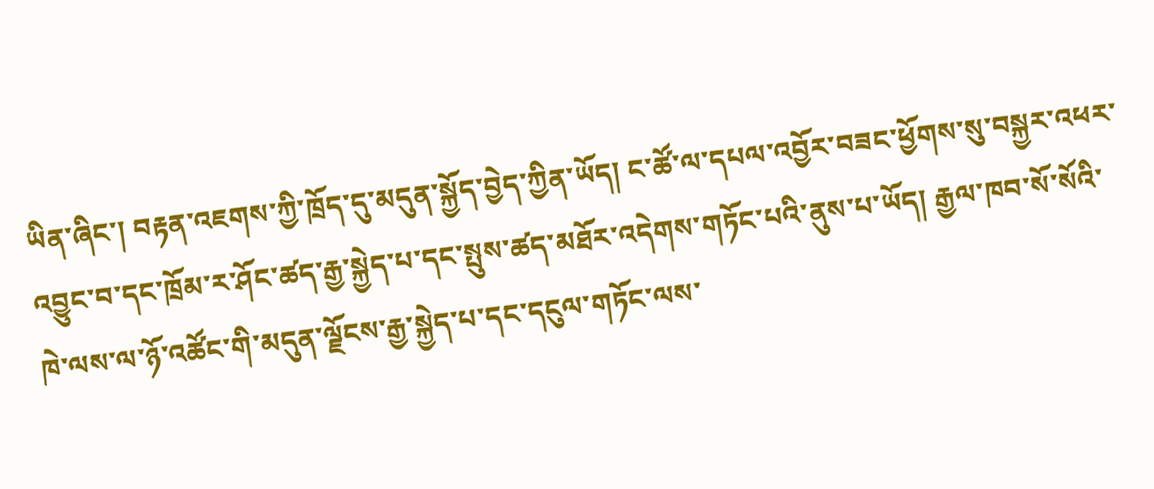ཡིན་ཞིང་། བརྟན་འཇགས་ཀྱི་ཁྲོད་དུ་མདུན་སྐྱོད་བྱེད་ཀྱིན་ཡོད། ང་ཚོ་ལ་དཔལ་འབྱོར་བཟང་ཕྱོགས་སུ་བསྐྱར་འཕར་འབྱུང་བ་དང་ཁྲོམ་ར་ཤོང་ཚད་རྒྱ་སྐྱེད་པ་དང་སྤུས་ཚད་མཐོར་འདེགས་གཏོང་པའི་ནུས་པ་ཡོད། རྒྱལ་ཁབ་སོ་སོའི་ཁེ་ལས་ལ་ཉོ་འཚོང་གི་མདུན་ལྗོངས་རྒྱ་སྐྱེད་པ་དང་དངུལ་གཏོང་ལས་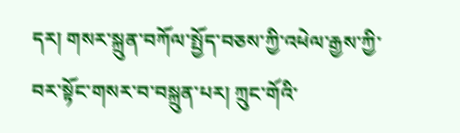དར། གསར་སྐྲུན་བཀོལ་སྤྱོད་བཅས་ཀྱི་འཕེལ་རྒྱས་ཀྱི་བར་སྟོང་གསར་བ་བསྐྲུན་པར། ཀྲུང་གོའི་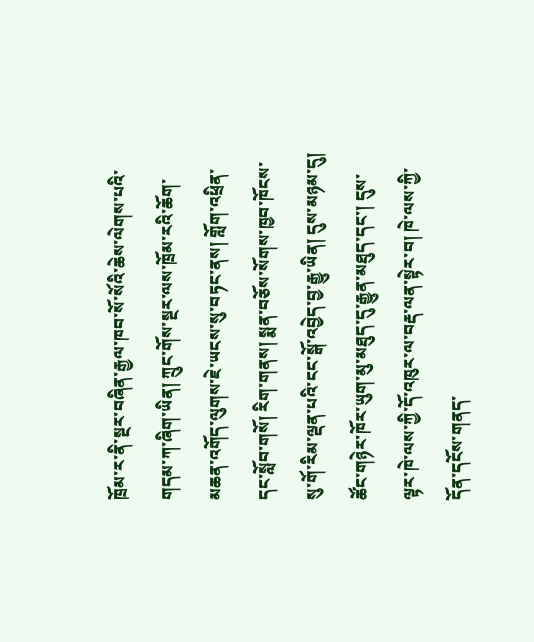ཁྲོམ་ར་ནི་སྔར་བཞིན་རྒྱལ་ཁབ་སོ་སོའི་ཆེས་ལེགས་པའི་གདམ་ཀ་ཞིག་ཡིན། ཀྲུང་གོས་སྔར་ལས་ཁྲོམ་རའི་ཆོག་མཆན་འགོད་ལུགས་ཇེ་ཡངས་སུ་བཏང་ནས། གློག་འཕྲིན་དང་སློབ་གསོ། རིག་གནས། སྨན་བཅོས་སོགས་ཁྱབ་ཁོངས་སུ་གོ་རིམ་ལྡན་པའི་ངང་སྒོ་འབྱེད་བྱ་རྒྱུ་ཡིན། དུས་མཉམ་དུ། ཚོང་གཉེར་ཁོར་ཡུག་མུ་མཐུད་དུ་རྒྱུན་མཐུད་དང་། དུས་ལྟར་ཁེ་ལས་ཀྱི་དོ་འཁུར་ལ་བརྡ་ལན་སྟེར་བ། ཁེ་ལས་ཀྱི་དོན་དངོས་གནད་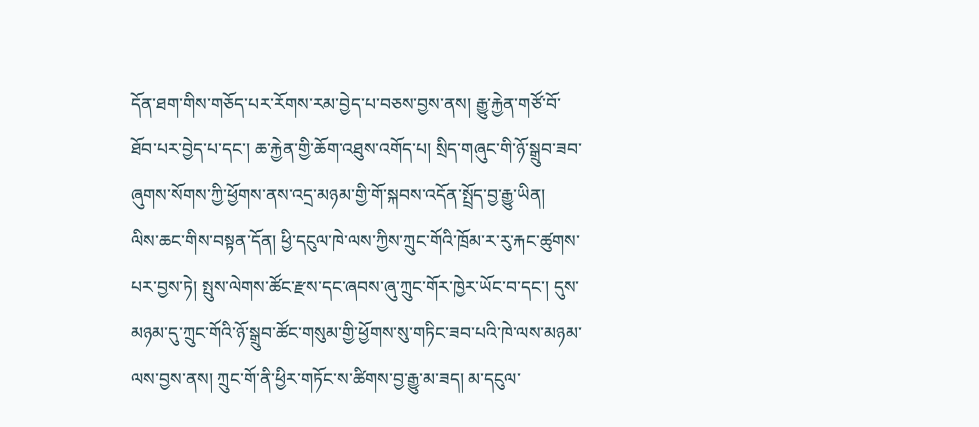དོན་ཐག་གིས་གཅོད་པར་རོགས་རམ་བྱེད་པ་བཅས་བྱས་ནས། རྒྱུ་རྐྱེན་གཙོ་བོ་ཐོབ་པར་བྱེད་པ་དང་། ཆ་རྐྱེན་གྱི་ཆོག་འཐུས་འགོད་པ། སྲིད་གཞུང་གི་ཉོ་སྒྲུབ་ཟབ་ཞུགས་སོགས་ཀྱི་ཕྱོགས་ནས་འདྲ་མཉམ་གྱི་གོ་སྐབས་འདོན་སྤྲོད་བྱ་རྒྱུ་ཡིན།
ལིས་ཆང་གིས་བསྟན་དོན། ཕྱི་དངུལ་ཁེ་ལས་ཀྱིས་ཀྲུང་གོའི་ཁྲོམ་ར་རུ་རྐང་ཚུགས་པར་བྱས་ཏེ། སྤུས་ལེགས་ཚོང་རྫས་དང་ཞབས་ཞུ་ཀྲུང་གོར་ཁྱེར་ཡོང་བ་དང་། དུས་མཉམ་དུ་ཀྲུང་གོའི་ཉོ་སྒྲུབ་ཚོང་གསུམ་གྱི་ཕྱོགས་སུ་གཏིང་ཟབ་པའི་ཁེ་ལས་མཉམ་ལས་བྱས་ནས། ཀྲུང་གོ་ནི་ཕྱིར་གཏོང་ས་ཚིགས་བྱ་རྒྱུ་མ་ཟད། མ་དངུལ་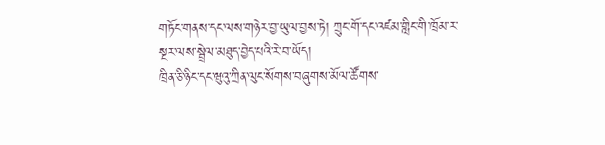གཏོང་གནས་དང་ལས་གཉེར་བྱ་ཡུལ་བྱས་ཏེ། ཀྲུང་གོ་དང་འཛམ་གླིང་གི་ཁྲོམ་ར་སྔར་ལས་སྦྲེལ་མཐུད་བྱེད་པའི་རེ་བ་ཡོད།
ཁྲིན་ཅི་ཉིང་དང་ཝུའུ་ཀྲིན་ལུང་སོགས་བཞུགས་མོལ་ཚོགས་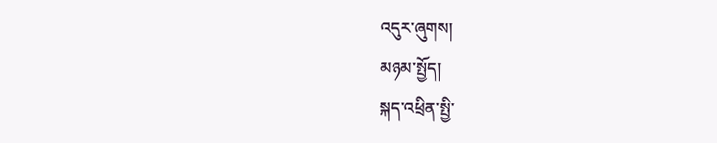འདུར་ཞུགས།
མཉམ་སྤྱོད།
སྐད་འཕྲིན་སྤྱི་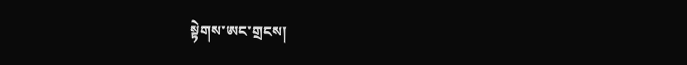སྟེགས་ཨང་གྲངས།